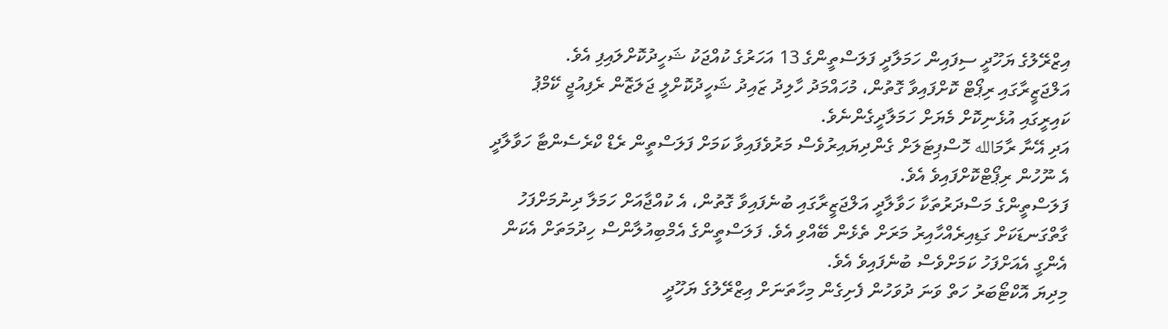އިޒްރޭލުގެ ޔަހޫދީ ސިފައިން ހަމަލާދީ ފަލަސްތީންގެ 13 އަހަރުގެ ކުއްޖަކު ޝަހީދުކޮށްލައިފި އެވެ.
އަލްޖަޒީރާގައި ރިޕޯޓް ކޮށްފައިވާ ގޮތުން، މުހައްމަދު ހާލިދު ޒައިދު ޝަހީދުކޮށްލީ ޖަލަޒޮން ރެފިއުޖީ ކޭމްޕު ކައިރީގައި އުޅެނިކޮށް މެޔަށް ހަމަލާދީގެންނެވެ.
އަދި އޭނާ ރާމަالله ހޮސްޕިޓަލަށް ގެންދިޔައިރުވެސް މަރުވެފައިވާ ކަމަށް ފަލަސްތީން ރެޑް ކްރެސެންޓާ ހަވާލާދީ އެ ނޫހުން ރިޕޯޓްކޮށްފައިވެ އެވެ.
ފަލަސްތީންގެ މަސްދަރުތަކާ ހަވާލާދީ އަލްޖަޒީރާގައި ބުނެފައިވާ ގޮތުން، އެ ކުއްޖާއަށް ހަމަލާ ދިނުމަށްފަހު ގާތްގަނޑަކަށް ގަޑިއިރެއްހާއިރު މަރަށް ތެޅެން ބޭއްވި އެވެ. ފަލަސްތީންގެ އެމްބިއުލާންސް ހިދުމަތަށް އެކަން އެންގީ އެއަށްފަހު ކަމަށްވެސް ބުނެފައިވެ އެވެ.
މިދިޔަ އޮކްޓޯބަރު ހަތް ވަނަ ދުވަހުން ފެށިގެން މިހާތަނަށް އިޒްރޭލުގެ ޔަހޫދީ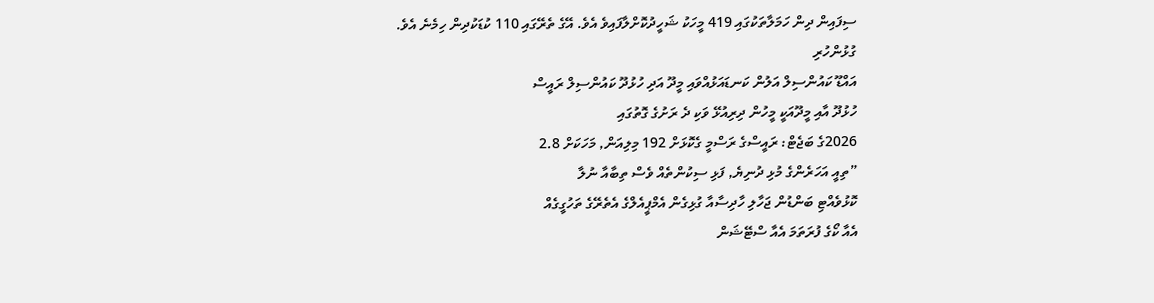ސިފައިން ދިން ހަމަލާތަކުގައި 419 މީހަކު ޝަހީދުކޮށްލާފައިވެ އެވެ. އޭގެ ތެރޭގައި 110 ކުޑަކުދިން ހިމެނެ އެވެ.
ގުޅުންހުރި
އައްޑޫ ކައުންސިލް އަލުން ކަނޑައަޅުއްވައި މީދޫ އަދި ހުޅުދޫ ކައުންސިލް ރައީސް
ހުޅުދޫ އާއި މީދޫއަކީ މީހުން ދިރިއުޅޭ ވަކި ދެ ރަށުގެ ގޮތުގައި
2026ގެ ބަޖެޓް: ރައީސްގެ ރަސްމީ ގެކޮޅަށް 192 މިލިއަން, މަހަކަށް 2.8
”ތިއީ އަހަރެންގެ މުޅި ދުނިޔެ, ފަޅި ސިކުންތެއް ވެސް ތިބާއާ ނުލާ
ކޮޅުވެއްޓި ބަންޑުން ޖަހާލި ހާދިސާއާ ގުޅިގެން އެމްޕީއެލްގެ އެތެރޭގެ ތަހުގީގެއް
އެއާ ކޯގެ ފުރަތަމަ އެއާ ސްޓޭޝަން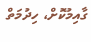ގާއިމުކޮށް، ހިދުމަތް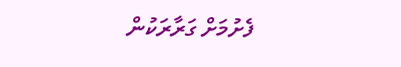ފެށުމަށް ގަރާރަކުން